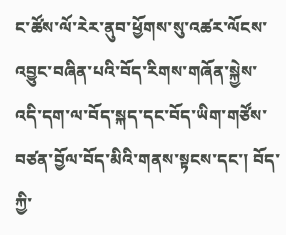ང་ཚོས་ལོ་རེར་ནུབ་ཕྱོགས་སུ་འཚར་ལོངས་འབྱུང་བཞིན་པའི་བོད་རིགས་གཞོན་སྐྱེས་འདི་དག་ལ་བོད་སྐད་དང་བོད་ཡིག་གཙོས་བཙན་བྱོལ་བོད་མིའི་གནས་སྟངས་དང་། བོད་ཀྱི་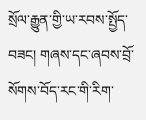སྲོལ་རྒྱུན་གྱི་ཡ་རབས་སྤྱོད་བཟང། གཞས་དང་ཞབས་བྲོ་སོགས་བོད་རང་གི་རིག་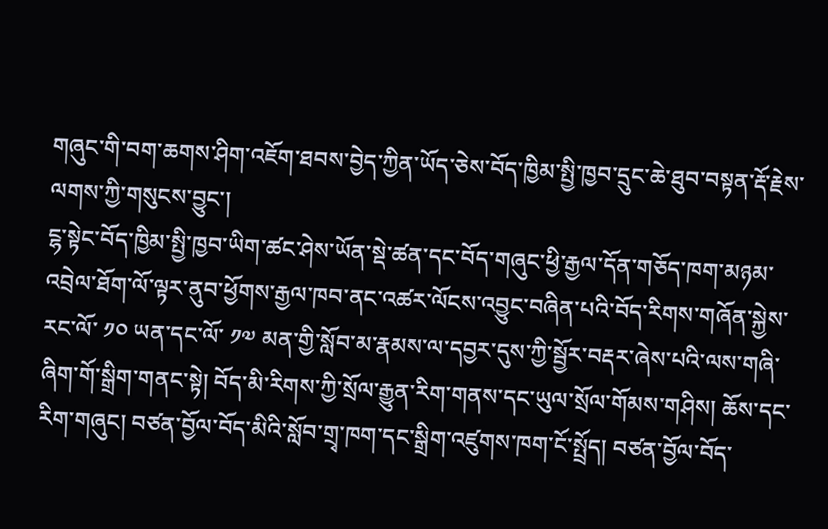གཞུང་གི་བག་ཆགས་ཤིག་འཇོག་ཐབས་བྱེད་ཀྱིན་ཡོད་ཅེས་བོད་ཁྱིམ་སྤྱི་ཁྱབ་དྲུང་ཆེ་ཐུབ་བསྟན་རྡོ་རྗེས་ལགས་ཀྱི་གསུངས་བྱུང་།
ངྷ་སྟེང་བོད་ཁྱིམ་སྤྱི་ཁྱབ་ཡིག་ཚང་ཤེས་ཡོན་སྡེ་ཚན་དང་བོད་གཞུང་ཕྱི་རྒྱལ་དོན་གཅོད་ཁག་མཉམ་འབྲེལ་ཐོག་ལོ་ལྟར་ནུབ་ཕྱོགས་རྒྱལ་ཁབ་ནང་འཚར་ལོངས་འབྱུང་བཞིན་པའི་བོད་རིགས་གཞོན་སྐྱེས་རང་ལོ་ ༡༠ ཡན་དང་ལོ་ ༡༧ མན་གྱི་སློབ་མ་རྣམས་ལ་དབྱར་དུས་ཀྱི་སྦྱོར་བརྡར་ཞེས་པའི་ལས་གཞི་ཞིག་གོ་སྒྲིག་གནང་སྟེ། བོད་མི་རིགས་ཀྱི་སྲོལ་རྒྱུན་རིག་གནས་དང་ཡུལ་སྲོལ་གོམས་གཤིས། ཆོས་དང་རིག་གཞུང། བཙན་བྱོལ་བོད་མིའི་སློབ་གྲྭ་ཁག་དང་སྒྲིག་འཛུགས་ཁག་ངོ་སྤྲོད། བཙན་བྱོལ་བོད་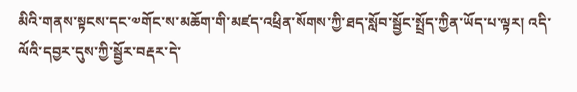མིའི་གནས་སྟངས་དང་༧གོང་ས་མཆོག་གི་མཛད་འཕྲིན་སོགས་ཀྱི་ཐད་སློབ་སྦྱོང་སྤྲོད་ཀྱིན་ཡོད་པ་ལྟར། འདི་ལོའི་དབྱར་དུས་ཀྱི་སྦྱོར་བརྡར་དེ་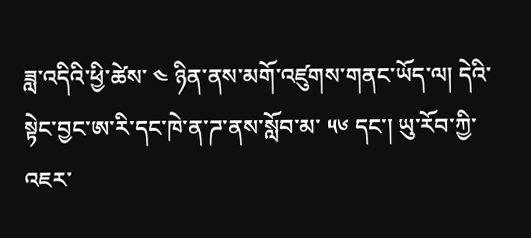ཟླ་འདིའི་ཕྱི་ཚེས་ ༤ ཉིན་ནས་མགོ་འཛུགས་གནང་ཡོད་ལ། དེའི་སྟེང་བྱང་ཨ་རི་དང་ཁེ་ན་ཌ་ནས་སློབ་མ་ ༥༦ དང་། ཡུ་རོབ་ཀྱི་འཇར་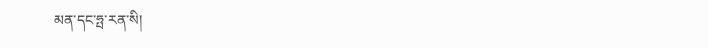མན་དང་ཧྤ་རན་སི།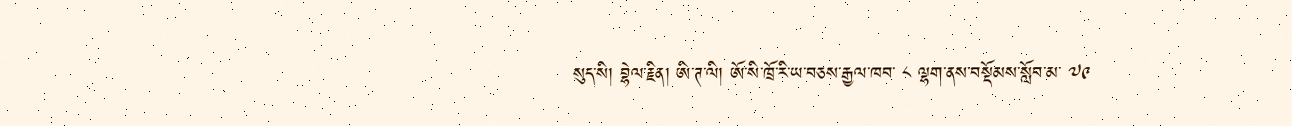སུད་སི། བྷེལ་རྗིན། ཨི་ཊ་ལི། ཨོ་སི་ཁྲོ་རི་ཡ་བཅས་རྒྱལ་ཁབ་ ༨ ལྷག་ནས་བསྡོམས་སློབ་མ་ ༧༩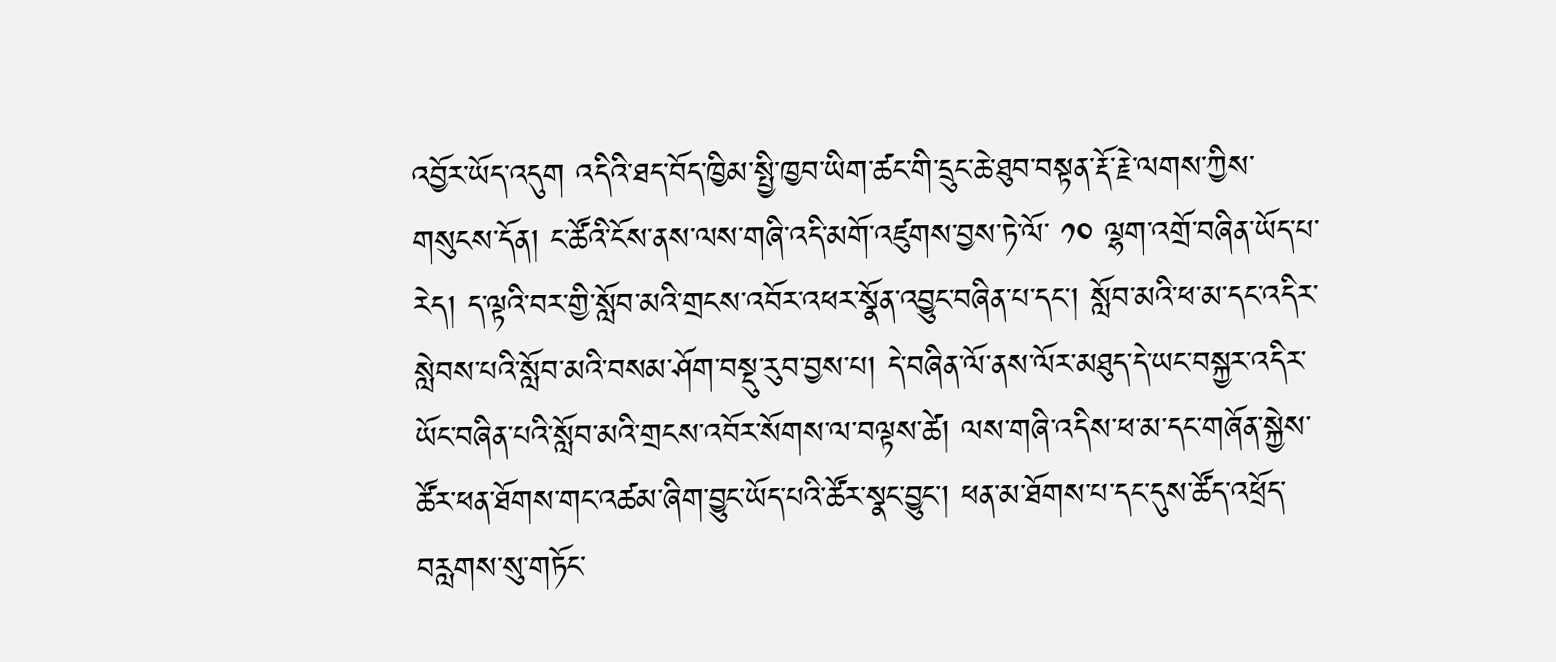འབྱོར་ཡོད་འདུག འདིའི་ཐད་བོད་ཁྱིམ་སྤྱི་ཁྱབ་ཡིག་ཚང་གི་དྲུང་ཆེ་ཐུབ་བསྟན་རྡོ་རྗེ་ལགས་ཀྱིས་གསུངས་དོན། ང་ཚོའི་ངོས་ནས་ལས་གཞི་འདི་མགོ་འཛུགས་བྱས་ཏེ་ལོ་ ༡༠ ལྷག་འགྲོ་བཞིན་ཡོད་པ་རེད། ད་ལྟའི་བར་གྱི་སློབ་མའི་གྲངས་འབོར་འཕར་སྣོན་འབྱུང་བཞིན་པ་དང་། སློབ་མའི་ཕ་མ་དང་འདིར་སླེབས་པའི་སློབ་མའི་བསམ་ཤོག་བསྡུ་རུབ་བྱས་པ། དེ་བཞིན་ལོ་ནས་ལོར་མཐུད་དེ་ཡང་བསྐྱར་འདིར་ཡོང་བཞིན་པའི་སློབ་མའི་གྲངས་འབོར་སོགས་ལ་བལྟས་ཚེ། ལས་གཞི་འདིས་ཕ་མ་དང་གཞོན་སྐྱེས་ཚོར་ཕན་ཐོགས་གང་འཚམ་ཞིག་བྱུང་ཡོད་པའི་ཚོར་སྣང་བྱུང་། ཕན་མ་ཐོགས་པ་དང་དུས་ཚོད་འཕྲོད་བརླགས་སུ་གཏོང་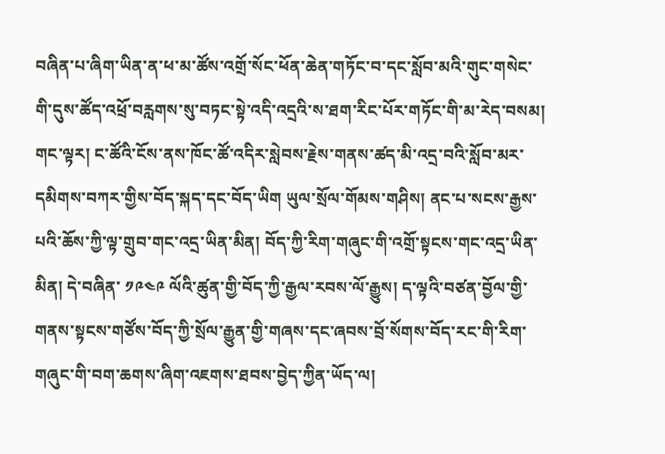བཞིན་པ་ཞིག་ཡིན་ན་ཕ་མ་ཚོས་འགྲོ་སོང་ཕོན་ཆེན་གཏོང་བ་དང་སློབ་མའི་གུང་གསེང་གི་དུས་ཚོད་འཕྲོ་བརླགས་སུ་བཏང་སྟེ་འདི་འདྲའི་ས་ཐག་རིང་པོར་གཏོང་གི་མ་རེད་བསམ། གང་ལྟར། ང་ཚོའི་ངོས་ནས་ཁོང་ཚོ་འདིར་སླེབས་རྗེས་གནས་ཚད་མི་འདྲ་བའི་སློབ་མར་དམིགས་བཀར་གྱིས་བོད་སྐད་དང་བོད་ཡིག ཡུལ་སྲོལ་གོམས་གཤིས། ནང་པ་སངས་རྒྱས་པའི་ཆོས་ཀྱི་ལྟ་གྲུབ་གང་འདྲ་ཡིན་མིན། བོད་ཀྱི་རིག་གཞུང་གི་འགྲོ་སྟངས་གང་འདྲ་ཡིན་མིན། དེ་བཞིན་ ༡༩༤༩ ལོའི་ཚུན་གྱི་བོད་ཀྱི་རྒྱལ་རབས་ལོ་རྒྱུས། ད་ལྟའི་བཙན་བྱོལ་གྱི་གནས་སྟངས་གཙོས་བོད་ཀྱི་སྲོལ་རྒྱུན་གྱི་གཞས་དང་ཞབས་བྲོ་སོགས་བོད་རང་གི་རིག་གཞུང་གི་བག་ཆགས་ཞིག་འཇགས་ཐབས་བྱེད་ཀྱིན་ཡོད་ལ།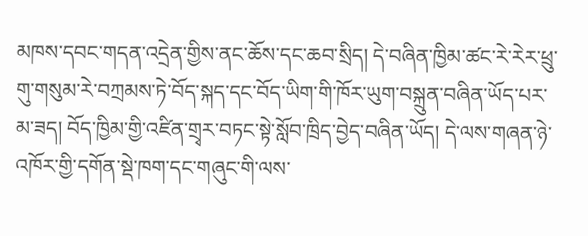མཁས་དབང་གདན་འདྲེན་གྱིས་ནང་ཆོས་དང་ཆབ་སྲིད། དེ་བཞིན་ཁྱིམ་ཚང་རེ་རེར་ཕྲུ་གུ་གསུམ་རེ་བཀྲམས་ཏེ་བོད་སྐད་དང་བོད་ཡིག་གི་ཁོར་ཡུག་བསྐྲུན་བཞིན་ཡོད་པར་མ་ཟད། བོད་ཁྱིམ་གྱི་འཛིན་གྲྭར་བཏང་སྟེ་སློབ་ཁྲིད་བྱེད་བཞིན་ཡོད། དེ་ལས་གཞན་ཉེ་འཁོར་གྱི་དགོན་སྡེ་ཁག་དང་གཞུང་གི་ལས་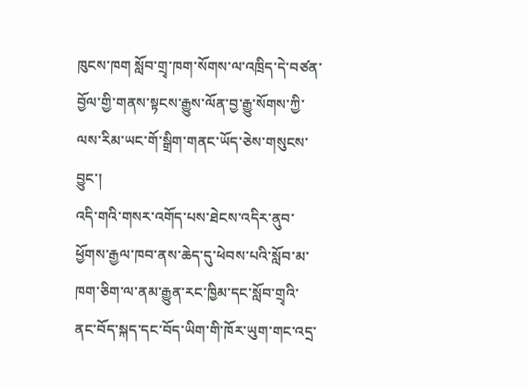ཁུངས་ཁག སློབ་གྲྭ་ཁག་སོགས་ལ་འཁྲིད་དེ་བཙན་བྱོལ་གྱི་གནས་སྟངས་རྒྱུས་ལོན་བྱ་རྒྱུ་སོགས་ཀྱི་ལས་རིམ་ཡང་གོ་སྒྲིག་གནང་ཡོད་ཅེས་གསུངས་བྱུང་།
འདི་གའི་གསར་འགོད་པས་ཐེངས་འདིར་ནུབ་ཕྱོགས་རྒྱལ་ཁབ་ནས་ཆེད་དུ་ཕེབས་པའི་སློབ་མ་ཁག་ཅིག་ལ་ནམ་རྒྱུན་རང་ཁྱིམ་དང་སློབ་གྲྭའི་ནང་བོད་སྐད་དང་བོད་ཡིག་གི་ཁོར་ཡུག་གང་འདྲ་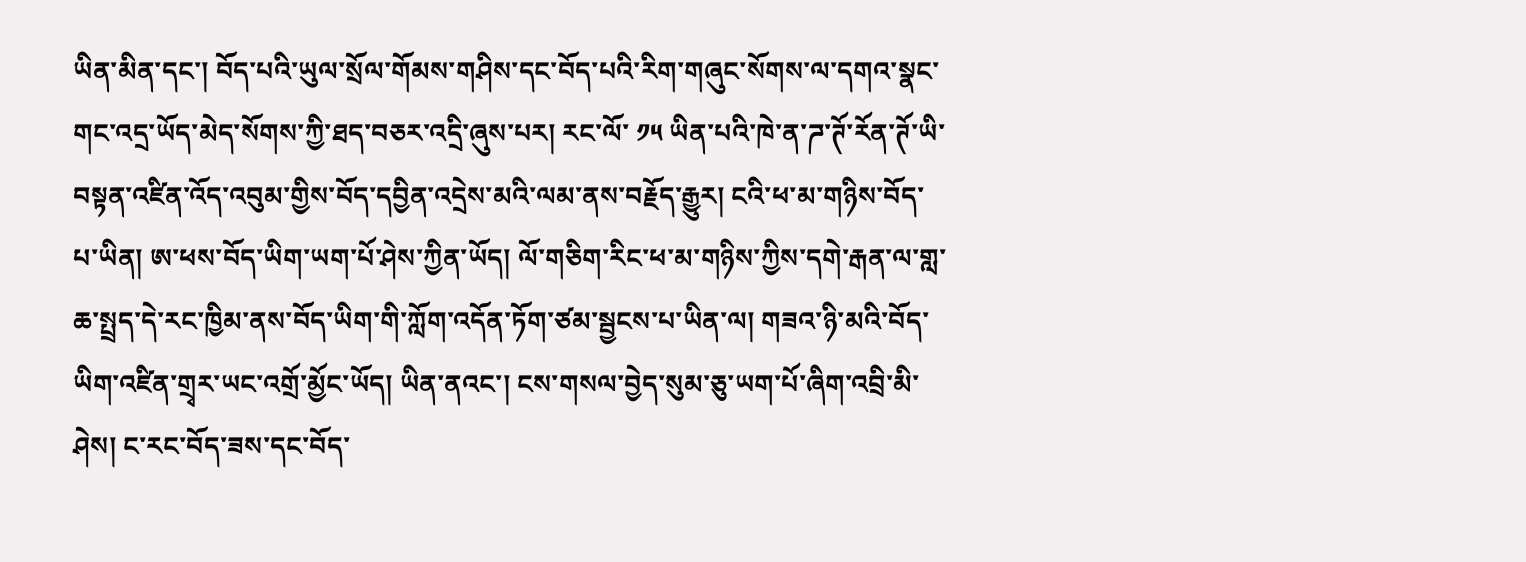ཡིན་མིན་དང་། བོད་པའི་ཡུལ་སྲོལ་གོམས་གཤིས་དང་བོད་པའི་རིག་གཞུང་སོགས་ལ་དགའ་སྣང་གང་འདྲ་ཡོད་མེད་སོགས་ཀྱི་ཐད་བཅར་འདྲི་ཞུས་པར། རང་ལོ་ ༡༥ ཡིན་པའི་ཁེ་ན་ཌ་ཊོ་རོན་ཊོ་ཡི་བསྟན་འཛིན་འོད་འབུམ་གྱིས་བོད་དབྱིན་འདྲེས་མའི་ལམ་ནས་བརྗོད་རྒྱུར། ངའི་ཕ་མ་གཉིས་བོད་པ་ཡིན། ཨ་ཕས་བོད་ཡིག་ཡག་པོ་ཤེས་ཀྱིན་ཡོད། ལོ་གཅིག་རིང་ཕ་མ་གཉིས་ཀྱིས་དགེ་རྒན་ལ་གླ་ཆ་སྤྲད་དེ་རང་ཁྱིམ་ནས་བོད་ཡིག་གི་ཀློག་འདོན་ཏོག་ཙམ་སྦྱངས་པ་ཡིན་ལ། གཟའ་ཉི་མའི་བོད་ཡིག་འཛིན་གྲྭར་ཡང་འགྲོ་མྱོང་ཡོད། ཡིན་ནའང་། ངས་གསལ་བྱེད་སུམ་ཅུ་ཡག་པོ་ཞིག་འབྲི་མི་ཤེས། ང་རང་བོད་ཟས་དང་བོད་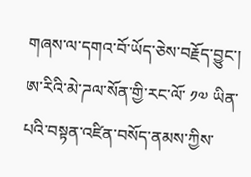གཞས་ལ་དགའ་བོ་ཡོད་ཅེས་བརྗོད་བྱུང་།
ཨ་རིའི་མེ་ཌལ་སོན་གྱི་རང་ལོ་ ༡༧ ཡིན་པའི་བསྟན་འཛིན་བསོད་ནམས་ཀྱིས་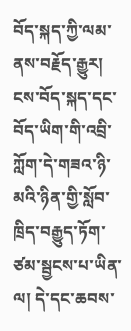བོད་སྐད་ཀྱི་ལམ་ནས་བརྗོད་རྒྱུར། ངས་བོད་སྐད་དང་བོད་ཡིག་གི་འབྲི་ཀློག་དེ་གཟའ་ཉི་མའི་ཉིན་གྱི་སློབ་ཁྲིད་བརྒྱུད་ཏོག་ཙམ་སྦྱངས་པ་ཡིན་ལ། དེ་དང་ཆབས་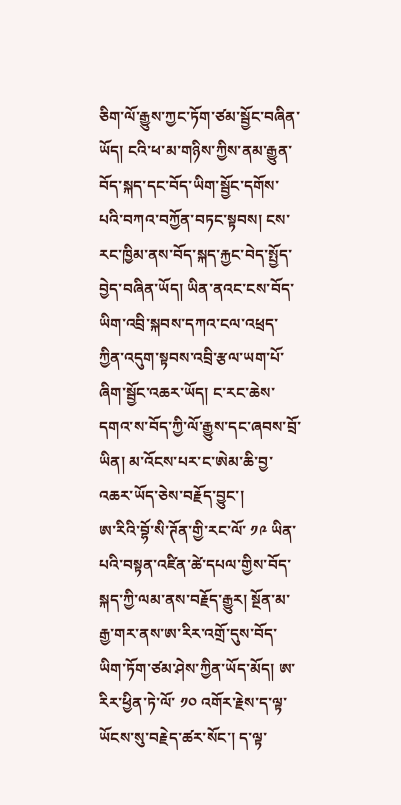ཅིག་ལོ་རྒྱུས་ཀྱང་ཏོག་ཙམ་སྦྱོང་བཞིན་ཡོད། ངའི་ཕ་མ་གཉིས་ཀྱིས་ནམ་རྒྱུན་བོད་སྐད་དང་བོད་ཡིག་སྦྱོང་དགོས་པའི་བཀའ་བཀྱོན་བཏང་སྟབས། ངས་རང་ཁྱིམ་ནས་བོད་སྐད་རྐྱང་བེད་སྤྱོད་བྱེད་བཞིན་ཡོད། ཡིན་ནའང་ངས་བོད་ཡིག་འབྲི་སྐབས་དཀའ་ངལ་འཕྲད་ཀྱིན་འདུག་སྟབས་འབྲི་རྩལ་ཡག་པོ་ཞིག་སྦྱོང་འཆར་ཡོད། ང་རང་ཆེས་དགའ་ས་བོད་ཀྱི་ལོ་རྒྱུས་དང་ཞབས་བྲོ་ཡིན། མ་འོངས་པར་ང་ཨེམ་ཆི་བྱ་འཆར་ཡོད་ཅེས་བརྗོད་བྱུང་།
ཨ་རིའི་བྷོ་སི་ཊོན་གྱི་རང་ལོ་ ༡༩ ཡིན་པའི་བསྟན་འཛིན་ཚེ་དཔལ་གྱིས་བོད་སྐད་ཀྱི་ལམ་ནས་བརྗོད་རྒྱུར། སྔོན་མ་རྒྱ་གར་ནས་ཨ་རིར་འགྲོ་དུས་བོད་ཡིག་ཏོག་ཙམ་ཤེས་ཀྱིན་ཡོད་མོད། ཨ་རིར་ཕྱིན་ཏེ་ལོ་ ༡༠ འགོར་རྗེས་ད་ལྟ་ཡོངས་སུ་བརྗེད་ཚར་སོང་། ད་ལྟ་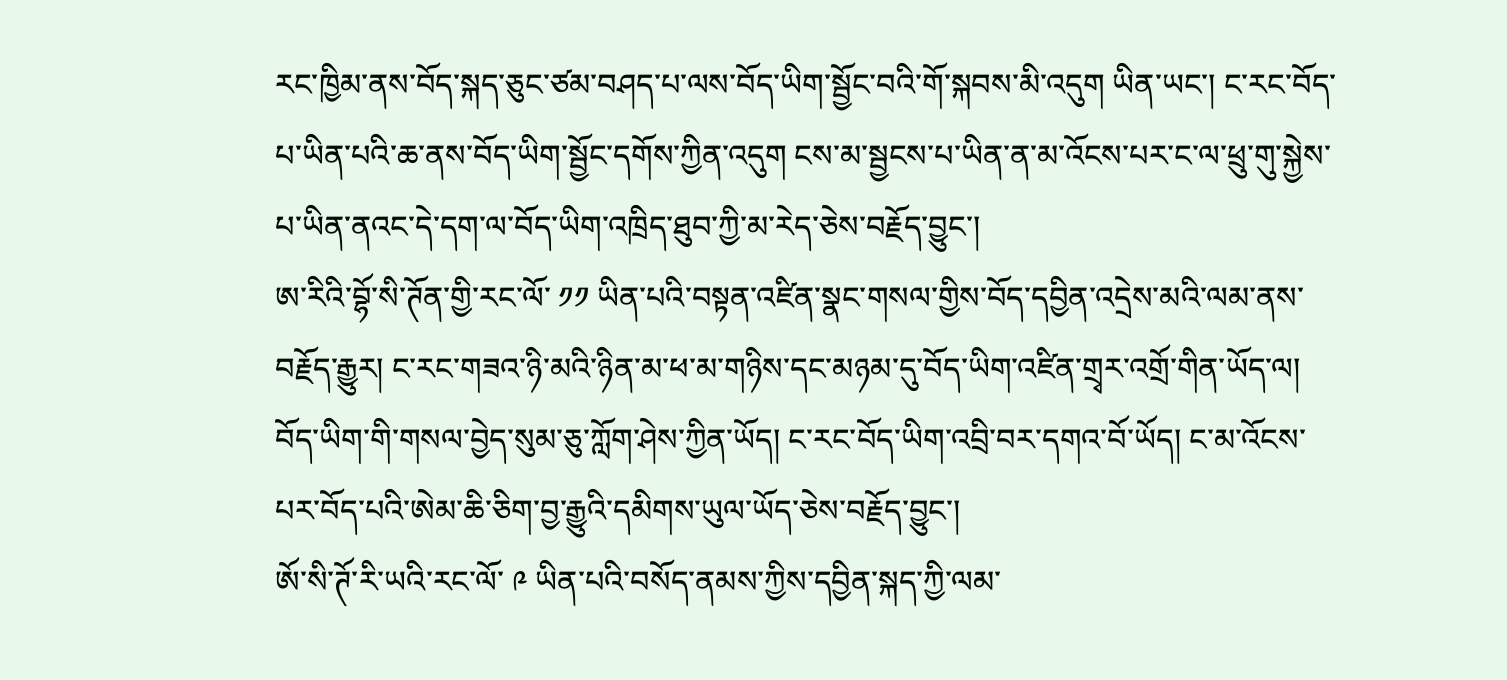རང་ཁྱིམ་ནས་བོད་སྐད་ཅུང་ཙམ་བཤད་པ་ལས་བོད་ཡིག་སྦྱོང་བའི་གོ་སྐབས་མི་འདུག ཡིན་ཡང་། ང་རང་བོད་པ་ཡིན་པའི་ཆ་ནས་བོད་ཡིག་སྦྱོང་དགོས་ཀྱིན་འདུག ངས་མ་སྦྱངས་པ་ཡིན་ན་མ་འོངས་པར་ང་ལ་ཕྲུ་གུ་སྐྱེས་པ་ཡིན་ནའང་དེ་དག་ལ་བོད་ཡིག་འཁྲིད་ཐུབ་ཀྱི་མ་རེད་ཅེས་བརྗོད་བྱུང་།
ཨ་རིའི་བྷོ་སི་ཊོན་གྱི་རང་ལོ་ ༡༡ ཡིན་པའི་བསྟན་འཛིན་སྣང་གསལ་གྱིས་བོད་དབྱིན་འདྲེས་མའི་ལམ་ནས་བརྗོད་རྒྱུར། ང་རང་གཟའ་ཉི་མའི་ཉིན་མ་ཕ་མ་གཉིས་དང་མཉམ་དུ་བོད་ཡིག་འཛིན་གྲྭར་འགྲོ་གིན་ཡོད་ལ། བོད་ཡིག་གི་གསལ་བྱེད་སུམ་ཅུ་ཀློག་ཤེས་ཀྱིན་ཡོད། ང་རང་བོད་ཡིག་འབྲི་བར་དགའ་བོ་ཡོད། ང་མ་འོངས་པར་བོད་པའི་ཨེམ་ཆི་ཅིག་བྱ་རྒྱུའི་དམིགས་ཡུལ་ཡོད་ཅེས་བརྗོད་བྱུང་།
ཨོ་སི་ཊོ་རི་ཡའི་རང་ལོ་ ༩ ཡིན་པའི་བསོད་ནམས་ཀྱིས་དབྱིན་སྐད་ཀྱི་ལམ་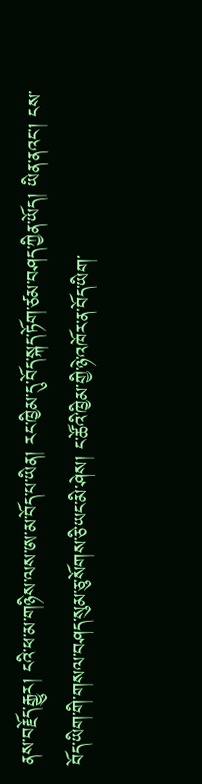ནས་བརྗོད་རྒྱུར། ངའི་ཕ་མ་གཉིས་ལས་ཨ་མ་བོད་པ་ཡིན། རང་ཁྱིམ་དུ་བོད་སྐད་ཏོག་ཙམ་བཤད་ཀྱིན་ཡོད། ཡིན་ནའང་། ངས་བོད་ཡིག་གི་གསལ་བཤད་སུམ་ཅུ་སོགས་ཅི་ཡང་མི་ཤེས། ང་ཚོའི་ཁྱིམ་གྱི་ཉེ་འཁོར་ན་བོད་ཡིག་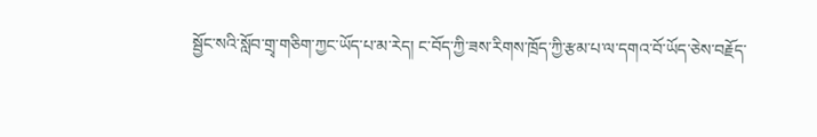སྦྱོང་སའི་སློབ་གྲྭ་གཅིག་ཀྱང་ཡོད་པ་མ་རེད། ང་བོད་ཀྱི་ཟས་རིགས་ཁྲོད་ཀྱི་རྩམ་པ་ལ་དགའ་བོ་ཡོད་ཅེས་བརྗོད་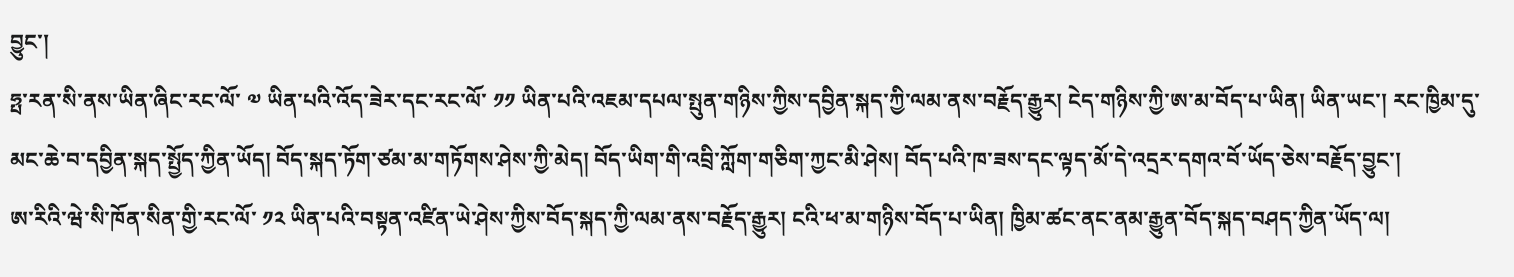བྱུང་།
ཧྤ་རན་སི་ནས་ཡིན་ཞིང་རང་ལོ་ ༧ ཡིན་པའི་འོད་ཟེར་དང་རང་ལོ་ ༡༡ ཡིན་པའི་འཇམ་དཔལ་སྤུན་གཉིས་ཀྱིས་དབྱིན་སྐད་ཀྱི་ལམ་ནས་བརྗོད་རྒྱུར། ངེད་གཉིས་ཀྱི་ཨ་མ་བོད་པ་ཡིན། ཡིན་ཡང་། རང་ཁྱིམ་དུ་མང་ཆེ་བ་དབྱིན་སྐད་སྤྱོད་ཀྱིན་ཡོད། བོད་སྐད་ཏོག་ཙམ་མ་གཏོགས་ཤེས་ཀྱི་མེད། བོད་ཡིག་གི་འབྲི་ཀློག་གཅིག་ཀྱང་མི་ཤེས། བོད་པའི་ཁ་ཟས་དང་ལྟད་མོ་དེ་འདྲར་དགའ་བོ་ཡོད་ཅེས་བརྗོད་བྱུང་།
ཨ་རིའི་ཝེ་སི་ཁོན་སིན་གྱི་རང་ལོ་ ༡༢ ཡིན་པའི་བསྟན་འཛིན་ཡེ་ཤེས་ཀྱིས་བོད་སྐད་ཀྱི་ལམ་ནས་བརྗོད་རྒྱུར། ངའི་ཕ་མ་གཉིས་བོད་པ་ཡིན། ཁྱིམ་ཚང་ནང་ནམ་རྒྱུན་བོད་སྐད་བཤད་ཀྱིན་ཡོད་ལ།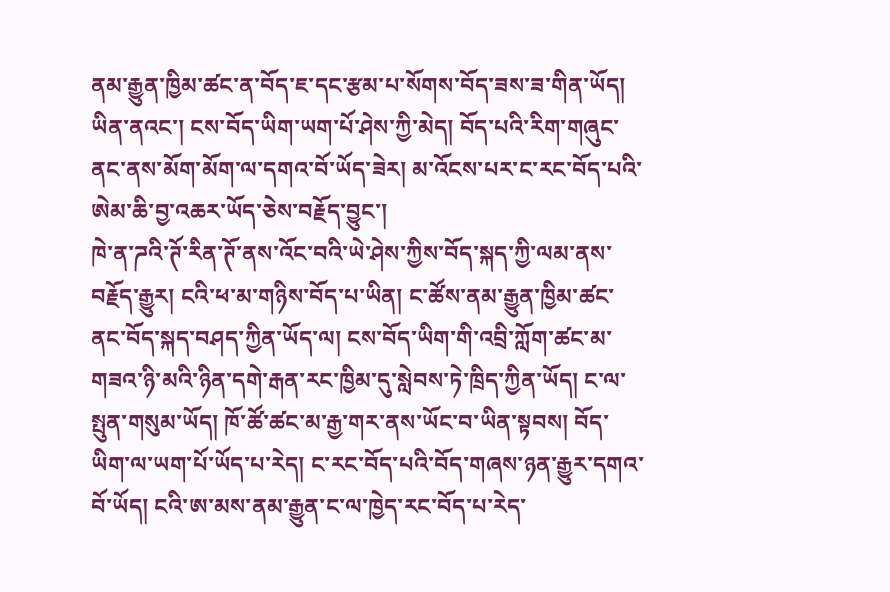ནམ་རྒྱུན་ཁྱིམ་ཚང་ན་བོད་ཇ་དང་རྩམ་པ་སོགས་བོད་ཟས་ཟ་གིན་ཡོད། ཡིན་ནའང་། ངས་བོད་ཡིག་ཡག་པོ་ཤེས་ཀྱི་མེད། བོད་པའི་རིག་གཞུང་ནང་ནས་མོག་མོག་ལ་དགའ་བོ་ཡོད་ཟེར། མ་འོངས་པར་ང་རང་བོད་པའི་ཨེམ་ཆི་བྱ་འཆར་ཡོད་ཅེས་བརྗོད་བྱུང་།
ཁེ་ན་ཌའི་ཊོ་རིན་ཊོ་ནས་འོང་བའི་ཡེ་ཤེས་ཀྱིས་བོད་སྐད་ཀྱི་ལམ་ནས་བརྗོད་རྒྱུར། ངའི་ཕ་མ་གཉིས་བོད་པ་ཡིན། ང་ཚོས་ནམ་རྒྱུན་ཁྱིམ་ཚང་ནང་བོད་སྐད་བཤད་ཀྱིན་ཡོད་ལ། ངས་བོད་ཡིག་གི་འབྲི་ཀློག་ཚང་མ་གཟའ་ཉི་མའི་ཉིན་དགེ་རྒན་རང་ཁྱིམ་དུ་སླེབས་ཏེ་ཁྲིད་ཀྱིན་ཡོད། ང་ལ་སྤུན་གསུམ་ཡོད། ཁོ་ཚོ་ཚང་མ་རྒྱ་གར་ནས་ཡོང་བ་ཡིན་སྟབས། བོད་ཡིག་ལ་ཡག་པོ་ཡོད་པ་རེད། ང་རང་བོད་པའི་བོད་གཞས་ཉན་རྒྱུར་དགའ་བོ་ཡོད། ངའི་ཨ་མས་ནམ་རྒྱུན་ང་ལ་ཁྱེད་རང་བོད་པ་རེད་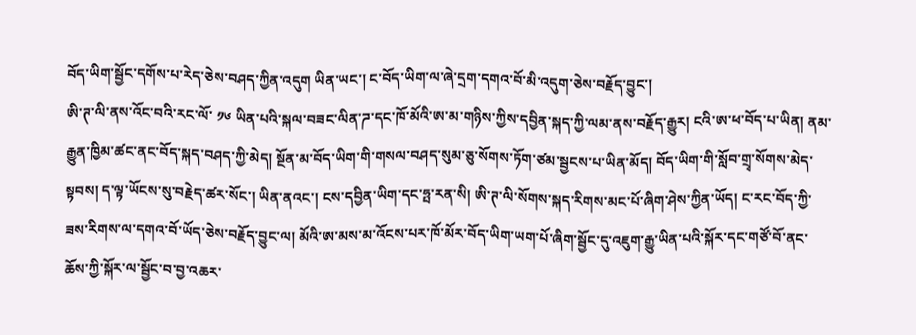བོད་ཡིག་སྦྱོང་དགོས་པ་རེད་ཅེས་བཤད་ཀྱིན་འདུག ཡིན་ཡང་། ང་བོད་ཡིག་ལ་ཞེ་དྲག་དགའ་བོ་མི་འདུག་ཅེས་བརྗོད་བྱུང་།
ཨི་ཊ་ལི་ནས་འོང་བའི་རང་ལོ་ ༡༦ ཡིན་པའི་སྐལ་བཟང་ལིན་ཌ་དང་ཁོ་མོའི་ཨ་མ་གཉིས་ཀྱིས་དབྱིན་སྐད་ཀྱི་ལམ་ནས་བརྗོད་རྒྱུར། ངའི་ཨ་ཕ་བོད་པ་ཡིན། ནམ་རྒྱུན་ཁྱིམ་ཚང་ནང་བོད་སྐད་བཤད་ཀྱི་མེད། སྔོན་མ་བོད་ཡིག་གི་གསལ་བཤད་སུམ་ཅུ་སོགས་ཏོག་ཙམ་སྦྱངས་པ་ཡིན་མོད། བོད་ཡིག་གི་སློབ་གྲྭ་སོགས་མེད་སྟབས། ད་ལྟ་ཡོངས་སུ་བརྗེད་ཚར་སོང་། ཡིན་ནའང་། ངས་དབྱིན་ཡིག་དང་ཧྤ་རན་སི། ཨི་ཊ་ལི་སོགས་སྐད་རིགས་མང་པོ་ཞིག་ཤེས་ཀྱིན་ཡོད། ང་རང་བོད་ཀྱི་ཟས་རིགས་ལ་དགའ་བོ་ཡོད་ཅེས་བརྗོད་བྱུང་ལ། མོའི་ཨ་མས་མ་འོངས་པར་ཁོ་མོར་བོད་ཡིག་ཡག་པོ་ཞིག་སྦྱོང་དུ་འཇུག་རྒྱུ་ཡིན་པའི་སྐོར་དང་གཙོ་བོ་ནང་ཆོས་ཀྱི་སྐོར་ལ་སྦྱོང་བ་བྱ་འཆར་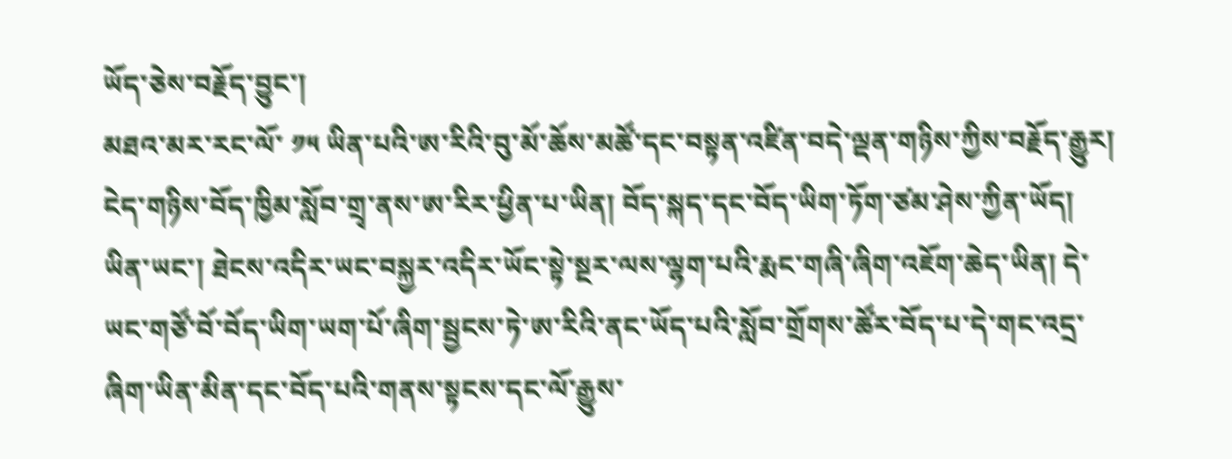ཡོད་ཅེས་བརྗོད་བྱུང་།
མཐའ་མར་རང་ལོ་ ༡༥ ཡིན་པའི་ཨ་རིའི་བུ་མོ་ཆོས་མཚོ་དང་བསྟན་འཛིན་བདེ་ལྡན་གཉིས་ཀྱིས་བརྗོད་རྒྱུར། ངེད་གཉིས་བོད་ཁྱིམ་སློབ་གྲྭ་ནས་ཨ་རིར་ཕྱིན་པ་ཡིན། བོད་སྐད་དང་བོད་ཡིག་ཏོག་ཙམ་ཤེས་ཀྱིན་ཡོད། ཡིན་ཡང་། ཐེངས་འདིར་ཡང་བསྐྱར་འདིར་ཡོང་སྟེ་སྔར་ལས་ལྷག་པའི་རྨང་གཞི་ཞིག་འཇོག་ཆེད་ཡིན། དེ་ཡང་གཙོ་བོ་བོད་ཡིག་ཡག་པོ་ཞིག་སྦྱངས་ཏེ་ཨ་རིའི་ནང་ཡོད་པའི་སློབ་གྲོགས་ཚོར་བོད་པ་དེ་གང་འདྲ་ཞིག་ཡིན་མིན་དང་བོད་པའི་གནས་སྟངས་དང་ལོ་རྒྱུས་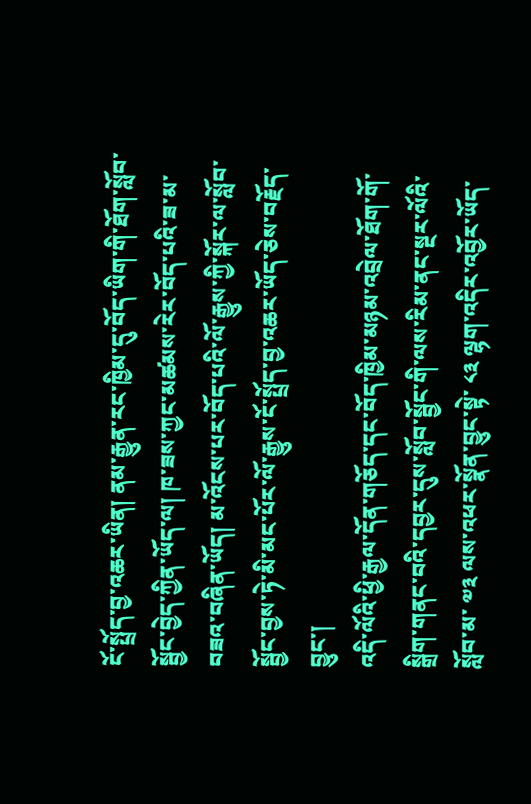ངོ་སྤྲོད་བྱ་འཆར་ཡིན། ནམ་རྒྱུན་རང་ཁྱིམ་དུ་བོད་ཡིག་གི་ཐོག་སློབ་སྦྱོང་བྱེད་ཀྱིན་ཡོད་ལ། ཁ་ཟས་ཀྱང་མཚམས་རེར་བོད་པའི་ཟ་མ་བཟའ་བཞིན་ཡོད། མ་འོངས་པར་བོད་པའི་ལོ་རྒྱུས་ཀྱི་སྐོར་ལ་སློབ་སྦྱོང་བྱས་ཏེ་མི་མང་པོར་ལོ་རྒྱུས་ངོ་སྤྲོད་བྱ་འཆར་ཡོད་ཅེས་བརྗོད་བྱུང་།
འདི་ལོའི་ཕྱི་རྒྱལ་དོན་གཅོད་དང་བོད་ཁྱིམ་མཉམ་འབྲེལ་ཐོག་གོ་སྒྲིག་གནང་བའི་དབྱར་དུས་སློབ་སྦྱོང་གི་ལས་རིམ་ནང་སྔར་ལོའི་སློབ་མ་ ༧༣ ལས་འཕར་སྣོན་བྱུང་སྟེ་ ༨༣ ལྷག་འདིར་འབྱོར་ཡོད་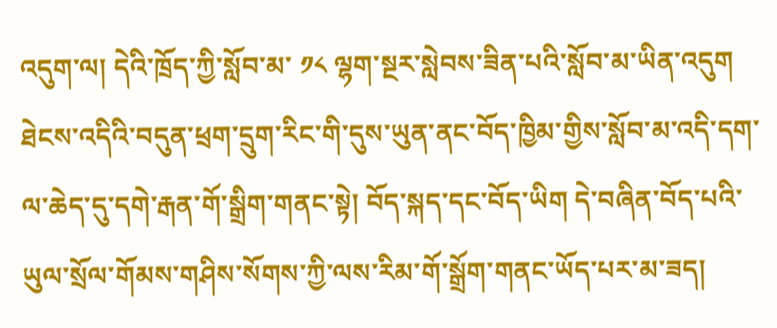འདུག་ལ། དེའི་ཁྲོད་ཀྱི་སློབ་མ་ ༡༨ ལྷག་སྔར་སླེབས་ཟིན་པའི་སློབ་མ་ཡིན་འདུག ཐེངས་འདིའི་བདུན་ཕྲག་དྲུག་རིང་གི་དུས་ཡུན་ནང་བོད་ཁྱིམ་གྱིས་སློབ་མ་འདི་དག་ལ་ཆེད་དུ་དགེ་རྒན་གོ་སྒྲིག་གནང་སྟེ། བོད་སྐད་དང་བོད་ཡིག དེ་བཞིན་བོད་པའི་ཡུལ་སྲོལ་གོམས་གཤིས་སོགས་ཀྱི་ལས་རིམ་གོ་སྒྲོག་གནང་ཡོད་པར་མ་ཟད།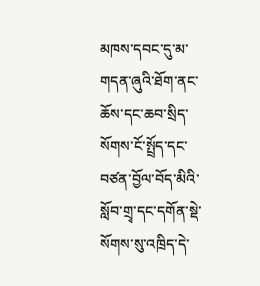མཁས་དབང་དུ་མ་གདན་ཞུའི་ཐོག་ནང་ཆོས་དང་ཆབ་སྲིད་སོགས་ངོ་སྤྲོད་དང་བཙན་བྱོལ་བོད་མིའི་སློབ་གྲྭ་དང་དགོན་སྡེ་སོགས་སུ་འཁྲིད་དེ་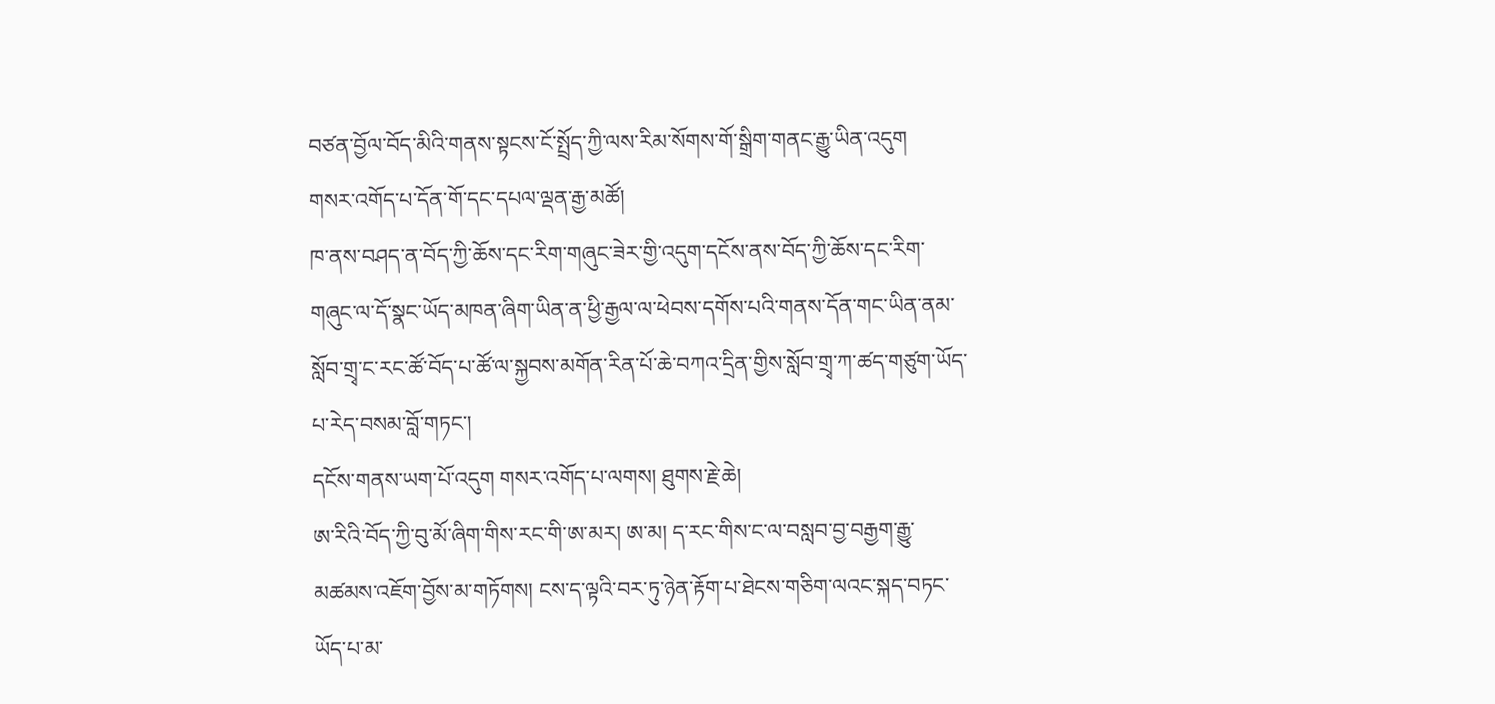བཙན་བྱོལ་བོད་མིའི་གནས་སྟངས་ངོ་སྤྲོད་ཀྱི་ལས་རིམ་སོགས་གོ་སྒྲིག་གནང་རྒྱུ་ཡིན་འདུག
གསར་འགོད་པ་དོན་གོ་དང་དཔལ་ལྡན་རྒྱ་མཚོ།
ཁ་ནས་བཤད་ན་བོད་ཀྱི་ཆོས་དང་རིག་གཞུང་ཟེར་གྱི་འདུག་དངོས་ནས་བོད་ཀྱི་ཆོས་དང་རིག་གཞུང་ལ་དོ་སྣང་ཡོད་མཁན་ཞིག་ཡིན་ན་ཕྱི་རྒྱལ་ལ་ཕེབས་དགོས་པའི་གནས་དོན་གང་ཡིན་ནམ་སློབ་གྲྭ་ང་རང་ཚོ་བོད་པ་ཚོ་ལ་སྐྱབས་མགོན་རིན་པོ་ཆེ་བཀའ་དྲིན་གྱིས་སློབ་གྲྭ་ཀ་ཚད་གཙུག་ཡོད་པ་རེད་བསམ་བློ་གཏང་།
དངོས་གནས་ཡག་པོ་འདུག གསར་འགོད་པ་ལགས། ཐུགས་རྗེ་ཆེ།
ཨ་རིའི་བོད་ཀྱི་བུ་མོ་ཞིག་གིས་རང་གི་ཨ་མར། ཨ་མ། ད་རང་གིས་ང་ལ་བསླབ་བྱ་བརྒྱག་རྒྱུ་མཚམས་འཇོག་བྱོས་མ་གཏོགས། ངས་ད་ལྟའི་བར་ཏུ་ཉེན་རྟོག་པ་ཐེངས་གཅིག་ལའང་སྐད་བཏང་ཡོད་པ་མ་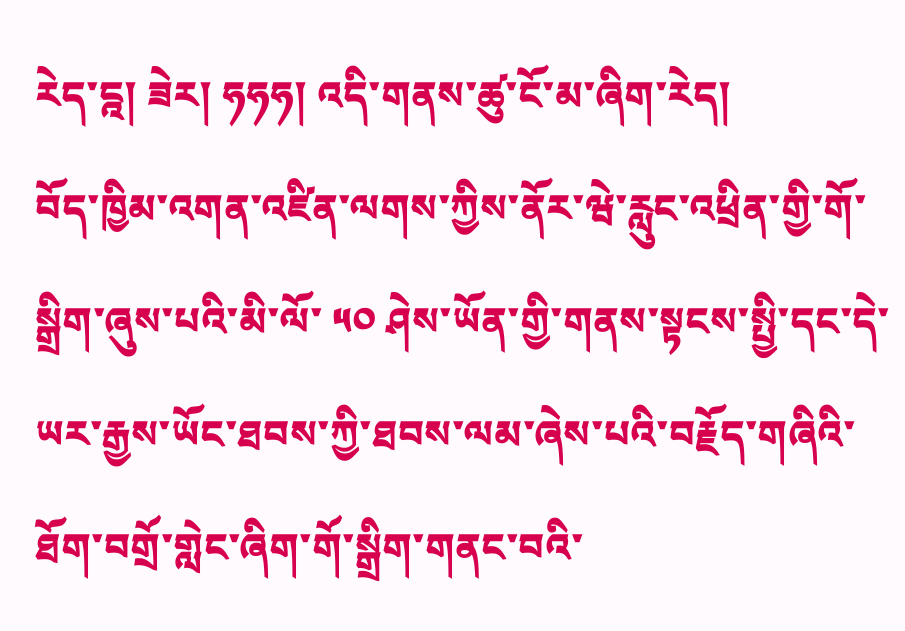རེད་དྰ། ཟེར། ཧཧཧ། འདི་གནས་ཚུ་ངོ་མ་ཞིག་རེད།
བོད་ཁྱིམ་འགན་འཛིན་ལགས་ཀྱིས་ནོར་ཝེ་རླུང་འཕྲིན་གྱི་གོ་སྒྲིག་ཞུས་པའི་མི་ལོ་ ༥༠ ཤེས་ཡོན་གྱི་གནས་སྟངས་སྤྱི་དང་དེ་ཡར་རྒྱས་ཡོང་ཐབས་ཀྱི་ཐབས་ལམ་ཞེས་པའི་བརྗོད་གཞིའི་ཐོག་བགྲོ་གླེང་ཞིག་གོ་སྒྲིག་གནང་བའི་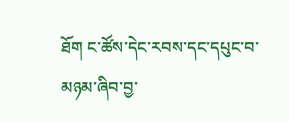ཐོག ང་ཚོས་དེང་རབས་དང་དཔུང་བ་མཉམ་ཞིབ་བྱ་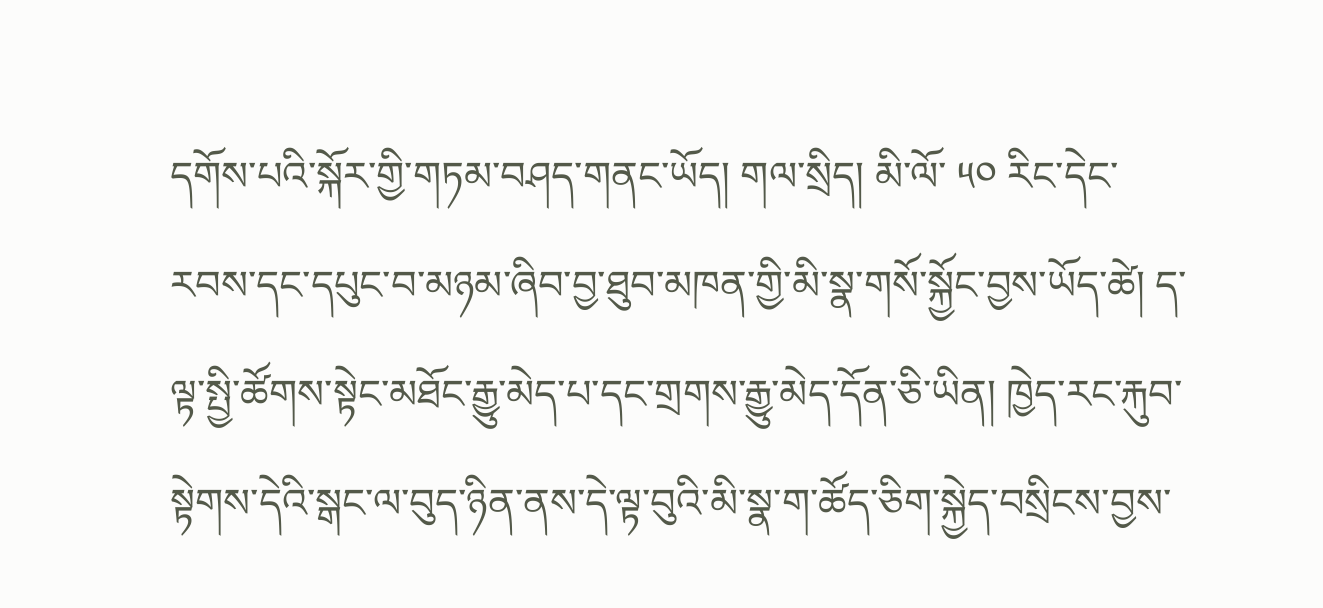དགོས་པའི་སྐོར་གྱི་གཏམ་བཤད་གནང་ཡོད། གལ་སྲིད། མི་ལོ་ ༥༠ རིང་དེང་རབས་དང་དཔུང་བ་མཉམ་ཞིབ་བྱ་ཐུབ་མཁན་གྱི་མི་སྣ་གསོ་སྐྱོང་བྱས་ཡོད་ཚེ། ད་ལྟ་སྤྱི་ཚོགས་སྟེང་མཐོང་རྒྱུ་མེད་པ་དང་གྲགས་རྒྱུ་མེད་དོན་ཅི་ཡིན། ཁྱེད་རང་རྐུབ་སྟེགས་དེའི་སྒང་ལ་བུད་ཉིན་ནས་དེ་ལྟ་བུའི་མི་སྣ་ག་ཚོད་ཅིག་སྐྱེད་བསྲིངས་བྱས་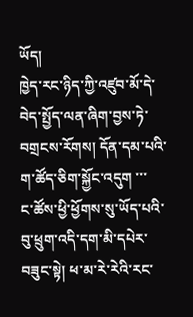ཡོད།
ཁྱེད་རང་ཉིད་ཀྱི་འཛུབ་མོ་དེ་བེད་སྤྱོད་ལན་ཞིག་བྱས་ཏེ་བགྲངས་རོགས། དོན་དམ་པའི་ག་ཚོད་ཅིག་སྐྱོང་འདུག ་་་
ང་ཚོས་ཕྱི་ཕྱོགས་སུ་ཡོད་པའི་བུ་ཕྲུག་འདི་དག་མི་དཔེར་བཟུང་སྟེ། ཕ་མ་རེ་རེའི་རང་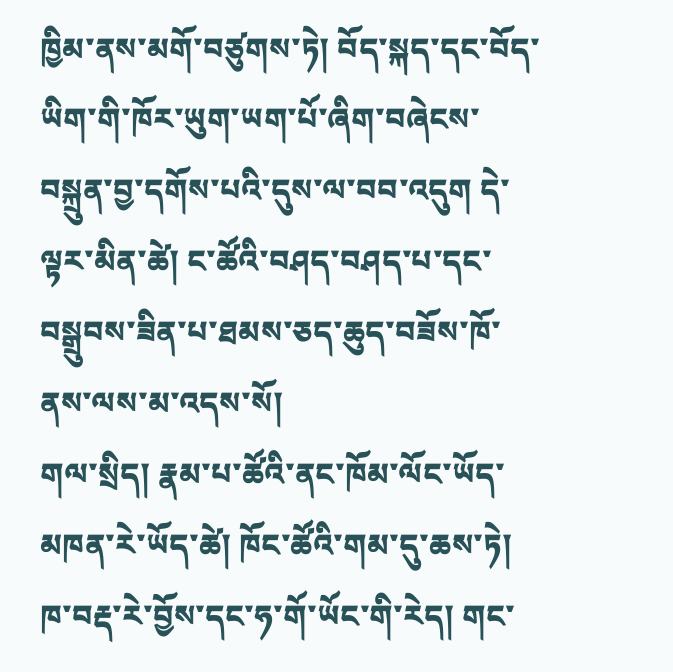ཁྱིམ་ནས་མགོ་བཙུགས་ཏེ། བོད་སྐད་དང་བོད་ཡིག་གི་ཁོར་ཡུག་ཡག་པོ་ཞིག་བཞེངས་བསྐྲུན་བྱ་དགོས་པའི་དུས་ལ་བབ་འདུག དེ་ལྟར་མིན་ཚེ། ང་ཚོའི་བཤད་བཤད་པ་དང་བསྒྲུབས་ཟིན་པ་ཐམས་ཅད་ཆུད་བཟོས་ཁོ་ནས་ལས་མ་འདས་སོ།
གལ་སྲིད། རྣམ་པ་ཚོའི་ནང་ཁོམ་ལོང་ཡོད་མཁན་རེ་ཡོད་ཚེ། ཁོང་ཚོའི་གམ་དུ་ཆས་ཏེ། ཁ་བརྡ་རེ་བྱོས་དང་ཧ་གོ་ཡོང་གི་རེད། གང་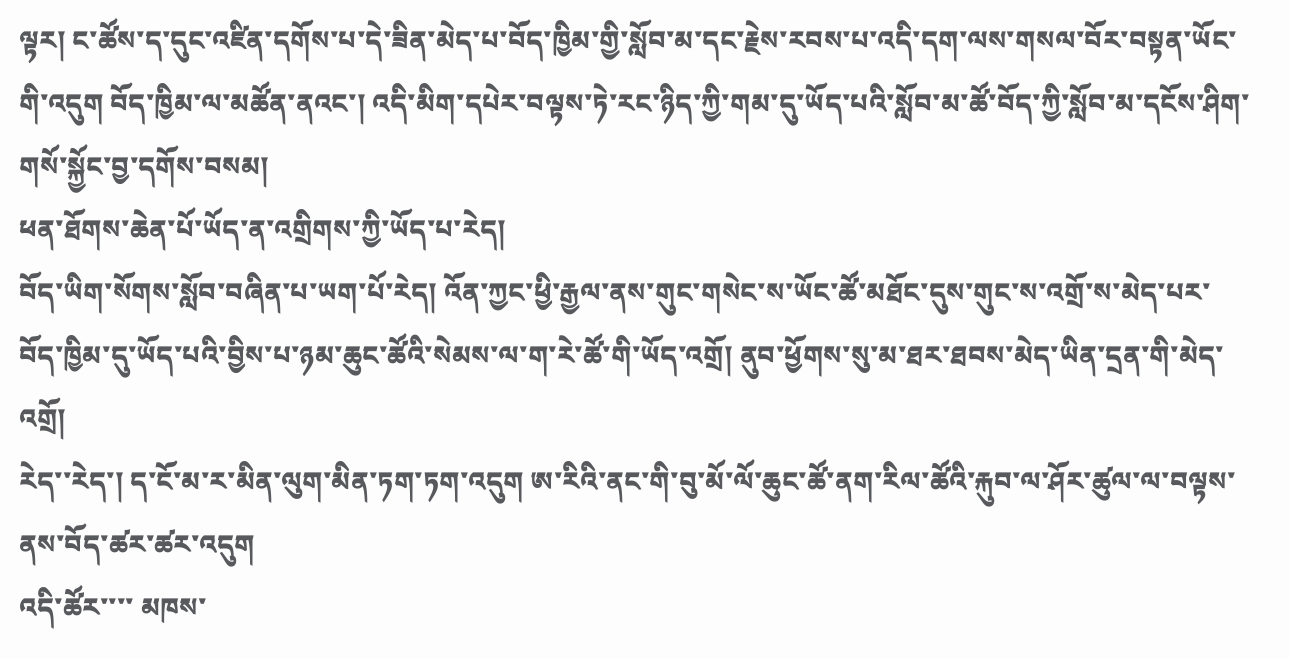ལྟར། ང་ཚོས་ད་དུང་འཛིན་དགོས་པ་དེ་ཟིན་མེད་པ་བོད་ཁྱིམ་གྱི་སློབ་མ་དང་རྗེས་རབས་པ་འདི་དག་ལས་གསལ་བོར་བསྟན་ཡོང་གི་འདུག བོད་ཁྱིམ་ལ་མཚོན་ནའང་། འདི་མིག་དཔེར་བལྟས་ཏེ་རང་ཉིད་ཀྱི་གམ་དུ་ཡོད་པའི་སློབ་མ་ཚོ་བོད་ཀྱི་སློབ་མ་དངོས་ཤིག་གསོ་སྐྱོང་བྱ་དགོས་བསམ།
ཕན་ཐོགས་ཆེན་པོ་ཡོད་ན་འགྲིགས་ཀྱི་ཡོད་པ་རེད།
བོད་ཡིག་སོགས་སློབ་བཞིན་པ་ཡག་པོ་རེད། འོན་ཀྱང་ཕྱི་རྒྱལ་ནས་གུང་གསེང་ས་ཡོང་ཚོ་མཐོང་དུས་གུང་ས་འགྲོ་ས་མེད་པར་བོད་ཁྱིམ་དུ་ཡོད་པའི་བྱིས་པ་ཉམ་ཆུང་ཚོའི་སེམས་ལ་ག་རེ་ཚོ་གི་ཡོད་འགྲོ། ནུབ་ཕྱོགས་སུ་མ་ཐར་ཐབས་མེད་ཡིན་དྲན་གི་མེད་འགྲོ།
རེད་་རེད་། ད་ངོ་མ་ར་མིན་ལུག་མིན་ཏག་ཏག་འདུག ཨ་རིའི་ནང་གི་བུ་མོ་ལོ་ཆུང་ཚོ་ནག་རིལ་ཚོའི་རྐུབ་ལ་ཤོར་ཚུལ་ལ་བལྟས་ནས་བོད་ཚར་ཚར་འདུག
འདི་ཚོར་་་་ མཁས་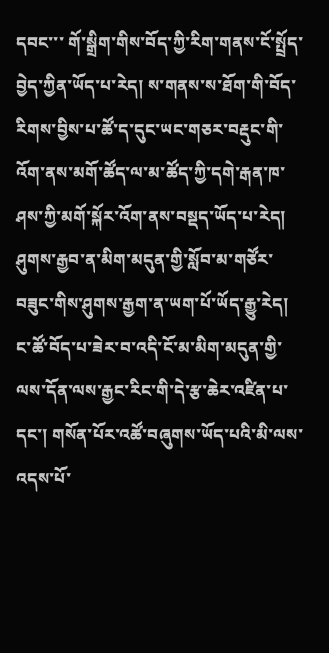དབང་་་ གོ་སྒྲིག་གིས་བོད་ཀྱི་རིག་གནས་ངོ་སྤྲོད་བྱེད་ཀྱིན་ཡོད་པ་རེད། ས་གནས་ས་ཐོག་གི་བོད་རིགས་བྱིས་པ་ཚོ་ད་དུང་ཡང་གཅར་བརྡུང་གི་འོག་ནས་མགོ་ཚོད་ལ་མ་ཚོད་ཀྱི་དགེ་རྒན་ཁ་ཤས་ཀྱི་མགོ་སྐོར་འོག་ནས་བསྡད་ཡོད་པ་རེད། ཤུགས་རྒྱབ་ན་མིག་མདུན་གྱི་སློབ་མ་གཙོར་བཟུང་གིས་ཤུགས་རྒྱག་ན་ཡག་པོ་ཡོད་རྒྱུ་རེད། ང་ཚོ་བོད་པ་ཟེར་བ་འདི་ངོ་མ་མིག་མདུན་གྱི་ལས་དོན་ལས་རྒྱང་རིང་གི་དེ་རྩ་ཆེར་འཛིན་པ་དང་། གསོན་པོར་འཚོ་བཞུགས་ཡོད་པའི་མི་ལས་འདས་པོ་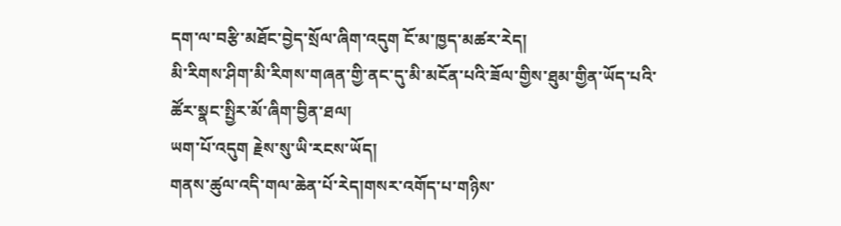དག་ལ་བརྩི་མཐོང་བྱེད་སྲོལ་ཞིག་འདུག ངོ་མ་ཁྱད་མཚར་རེད།
མི་རིགས་ཤིག་མི་རིགས་གཞན་གྱི་ནང་དུ་མི་མངོན་པའི་ཟོལ་གྱིས་ཐུམ་གྱིན་ཡོད་པའི་ཚོར་སྣང་སྤྱིར་མོ་ཞིག་བྱིན་ཐལ།
ཡག་པོ་འདུག རྗེས་སུ་ཡི་རངས་ཡོད།
གནས་ཚུལ་འདི་གལ་ཆེན་པོ་རེད།གསར་འགོད་པ་གཉིས་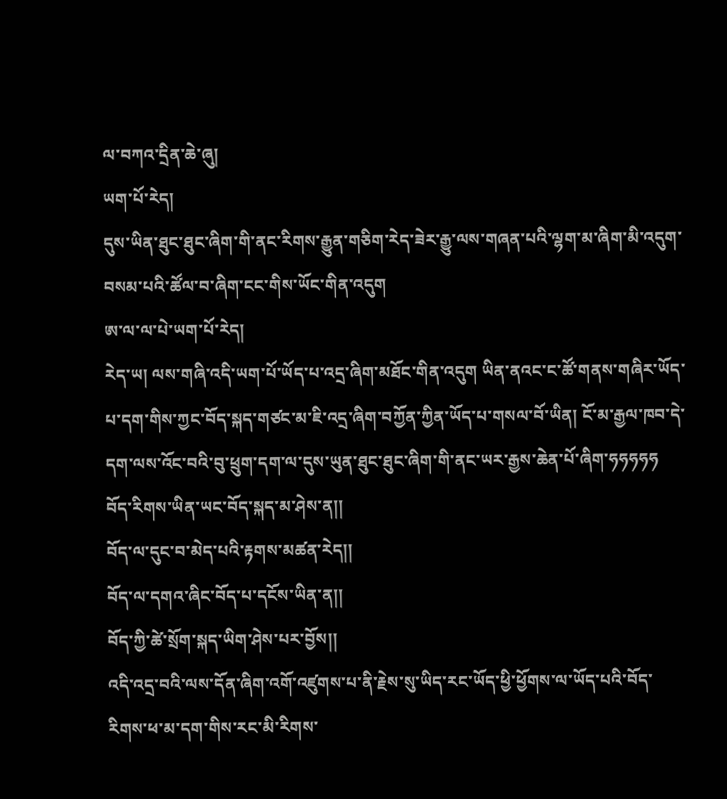ལ་བཀའ་དྲིན་ཆེ་ཞུ།
ཡག་པོ་རེད།
དུས་ཡིན་ཐུང་ཐུང་ཞིག་གི་ནང་རིགས་རྒྱུན་གཅིག་རེད་ཟེར་རྒྱུ་ལས་གཞན་པའི་ལྷག་མ་ཞིག་མི་འདུག་བསམ་པའི་ཚོལ་བ་ཞིག་ངང་གིས་ཡོང་གིན་འདུག
ཨ་ལ་ལ་པེ་ཡག་པོ་རེད།
རེད་ཡ། ལས་གཞི་འདི་ཡག་པོ་ཡོད་པ་འདྲ་ཞིག་མཐོང་གིན་འདུག ཡིན་ནའང་ང་ཚོ་གནས་གཞིར་ཡོད་པ་དག་གིས་ཀྱང་བོད་སྐད་གཙང་མ་ཇི་འདྲ་ཞིག་བཀྱོན་ཀྱིན་ཡོད་པ་གསལ་བོ་ཡིན། ངོ་མ་རྒྱལ་ཁབ་དེ་དག་ལས་འོང་བའི་བུ་ཕྲུག་དག་ལ་དུས་ཡུན་ཐུང་ཐུང་ཞིག་གི་ནང་ཡར་རྒྱས་ཆེན་པོ་ཞིག་ཧཧཧཧཧ
བོད་རིགས་ཡིན་ཡང་བོད་སྐད་མ་ཤེས་ན།།
བོད་ལ་དུང་བ་མེད་པའི་རྟགས་མཚན་རེད།།
བོད་ལ་དགའ་ཞིང་བོད་པ་དངོས་ཡིན་ན།།
བོད་ཀྱི་ཚེ་སྲོག་སྐད་ཡིག་ཤེས་པར་བྱོས།།
འདི་འདྲ་བའི་ལས་དོན་ཞིག་འགོ་འཛུགས་པ་ནི་རྗེས་སུ་ཡིད་རང་ཡོད་ཕྱི་ཕྱོགས་ལ་ཡོད་པའི་བོད་རིགས་ཕ་མ་དག་གིས་རང་མི་རིགས་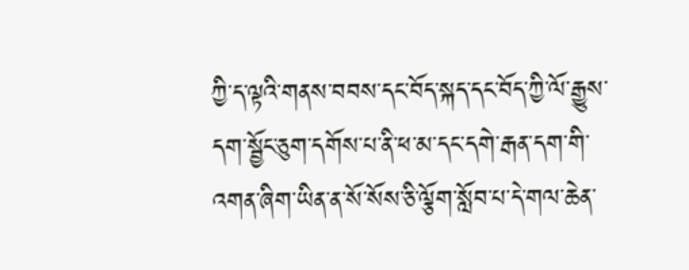ཀྱི་ད་ལྟའི་གནས་བབས་དང་བོད་སྐད་དང་བོད་ཀྱི་ལོ་རྒྱུས་དག་སྦྱོང་ཅུག་དགོས་པ་ནི་ཕ་མ་དང་དགེ་རྒན་དག་གི་འགན་ཞིག་ཡིན་ན་སོ་སོས་ཅི་ལྕོག་སློབ་པ་དེ་གལ་ཆེན་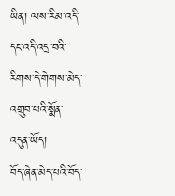ཡིན། ལས་རིམ་འདི་དང་འདི་འདྲ་བའི་རིགས་དེ་གེགས་མེད་འགྲུབ་པའི་སྨོན་འདུན་ཡོད།
བོད་ཞེན་མེད་པའི་བོད་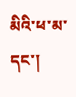མིའི་ཕ་མ་དང་།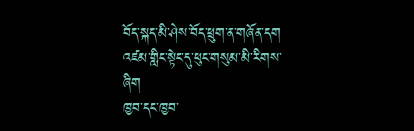བོད་སྐད་མི་ཤེས་བོད་ཕྲུག་ན་གཞོན་དག
འཛམ་གླིང་སྟེང་དུ་ཕུང་གསུམ་མི་རིགས་ཞིག
ཁྱབ་དང་ཁྱབ་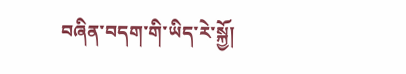བཞིན་བདག་གི་ཡིད་རེ་སྐྱོ།